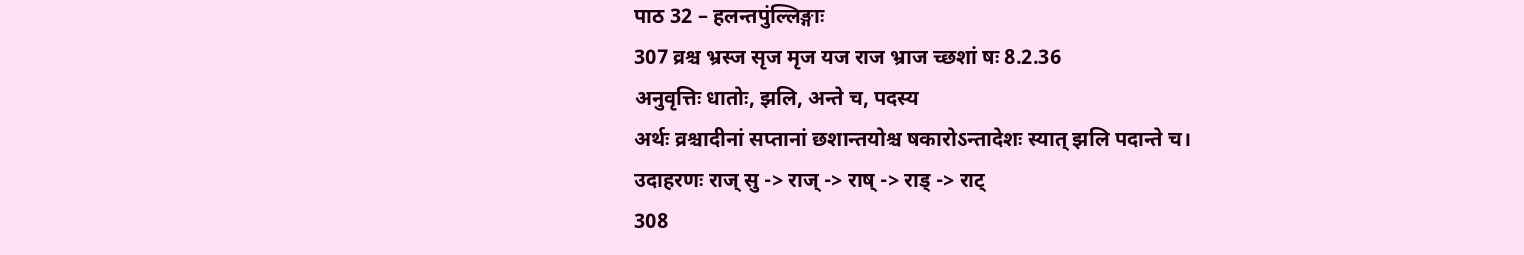पाठ 32 – हलन्तपुंल्लिङ्गाः
307 व्रश्च भ्रस्ज सृज मृज यज राज भ्राज च्छशां षः 8.2.36
अनुवृत्तिः धातोः, झलि, अन्ते च, पदस्य
अर्थः व्रश्चादीनां सप्तानां छशान्तयोश्च षकारोऽन्तादेशः स्यात् झलि पदान्ते च।
उदाहरणः राज् सु -> राज् -> राष् -> राड् -> राट्
308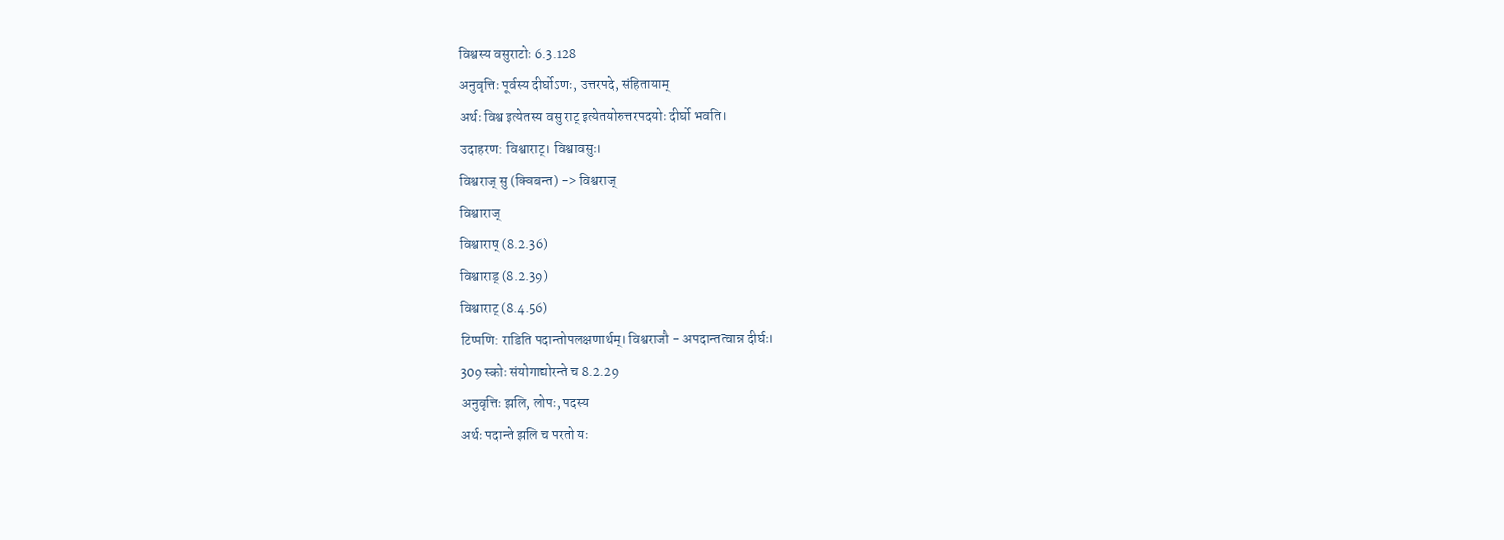विश्वस्य वसुराटोः 6.3.128
अनुवृत्तिः पूर्वस्य दीर्घोऽणः, उत्तरपदे, संहितायाम्
अर्थः विश्व इत्येतस्य वसु राट् इत्येतयोरुत्तरपदयोः दीर्घो भवति।
उदाहरण: विश्वाराट्। विश्वावसुः।
विश्वराज् सु (क्विबन्त) -> विश्वराज्
विश्वाराज्
विश्वाराष् (8.2.36)
विश्वाराड् (8.2.39)
विश्वाराट् (8.4.56)
टिप्पणि: राडिति पदान्तोपलक्षणार्थम्। विश्वराजौ - अपदान्तत्वान्न दीर्घः।
309 स्कोः संयोगाद्योरन्ते च 8.2.29
अनुवृत्तिः झलि, लोपः, पदस्य
अर्थः पदान्ते झलि च परतो यः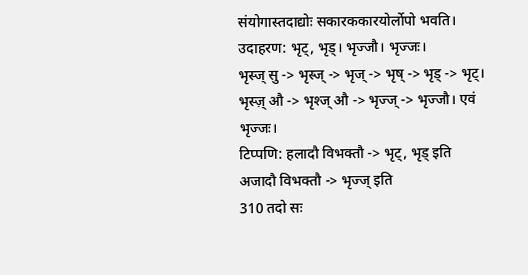संयोगास्तदाद्योः सकारककारयोर्लोपो भवति।
उदाहरण: भृट्, भृड्। भृज्जौ। भृज्जः।
भृस्ज् सु -> भृस्ज् -> भृज् -> भृष् -> भृड् -> भृट्।
भृस्ज़् औ -> भृश्ज् औ -> भृज्ज् -> भृज्जौ। एवं भृज्जः।
टिप्पणि: हलादौ विभक्तौ -> भृट्, भृड् इति
अजादौ विभक्तौ -> भृज्ज् इति
310 तदो सः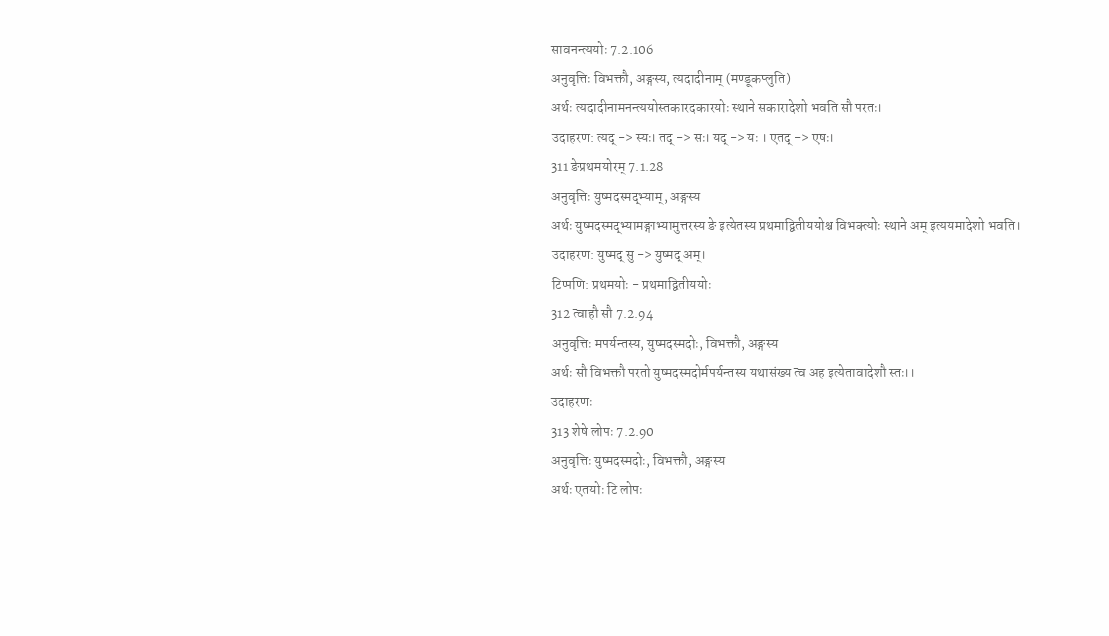सावनन्त्ययोः 7.2.106
अनुवृत्तिः विभक्तौ, अङ्गस्य, त्यदादीनाम् (मण्डूकप्लुति)
अर्थः त्यदादीनामनन्त्ययोस्तकारदकारयोः स्थाने सकारादेशो भवति सौ परतः।
उदाहरण: त्यद् -> स्यः। तद् -> सः। यद् -> यः । एतद् -> एषः।
311 ङेप्रथमयोरम् 7.1.28
अनुवृत्तिः युष्मदस्मद्भ्याम्, अङ्गस्य
अर्थः युष्मदस्मद्भ्यामङ्गाभ्यामुत्तरस्य ङे इत्येतस्य प्रथमाद्वितीययोश्च विभक्त्योः स्थाने अम् इत्ययमादेशो भवति।
उदाहरण: युष्मद् सु -> युष्मद् अम्।
टिप्पणि: प्रथमयोः - प्रथमाद्वितीययोः
312 त्वाहौ सौ 7.2.94
अनुवृत्तिः मपर्यन्तस्य, युष्मदस्मदोः, विभक्तौ, अङ्गस्य
अर्थः सौ विभक्तौ परतो युष्मदस्मदोर्मपर्यन्तस्य यथासंख्य त्व अह इत्येतावादेशौ स्तः।।
उदाहरणः
313 शेषे लोपः 7.2.90
अनुवृत्तिः युष्मदस्मदोः, विभक्तौ, अङ्गस्य
अर्थः एतयोः टि लोपः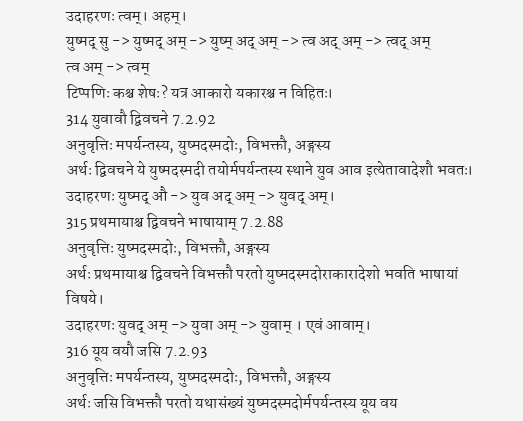उदाहरणः त्वम्। अहम्।
युष्मद् सु -> युष्मद् अम् -> युष्म् अद् अम् -> त्व अद् अम् -> त्वद् अम्
त्व अम् -> त्वम्
टिप्पणिः कश्च शेषः? यत्र आकारो यकारश्च न विहितः।
314 युवावौ द्विवचने 7.2.92
अनुवृत्तिः मपर्यन्तस्य, युष्मदस्मदोः, विभक्तौ, अङ्गस्य
अर्थः द्विवचने ये युष्मदस्मदी तयोर्मपर्यन्तस्य स्थाने युव आव इत्येतावादेशौ भवतः।
उदाहरणः युष्मद् औ -> युव अद् अम् -> युवद् अम्।
315 प्रथमायाश्च द्विवचने भाषायाम् 7.2.88
अनुवृत्तिः युष्मदस्मदोः, विभक्तौ, अङ्गस्य
अर्थः प्रथमायाश्च द्विवचने विभक्तौ परतो युष्मदस्मदोराकारादेशो भवति भाषायां विषये।
उदाहरणः युवद् अम् -> युवा अम् -> युवाम् । एवं आवाम्।
316 यूय वयौ जसि 7.2.93
अनुवृत्तिः मपर्यन्तस्य, युष्मदस्मदोः, विभक्तौ, अङ्गस्य
अर्थः जसि विभक्तौ परतो यथासंख्यं युष्मदस्मदोर्मपर्यन्तस्य यूय वय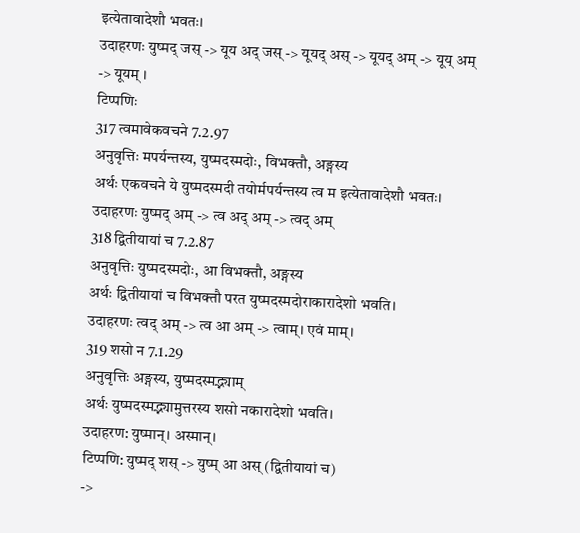इत्येतावादेशौ भवतः।
उदाहरणः युष्मद् जस् -> यूय अद् जस् -> यूयद् अस् -> यूयद् अम् -> यूय् अम् -> यूयम् ।
टिप्पणिः
317 त्वमावेकवचने 7.2.97
अनुवृत्तिः मपर्यन्तस्य, युष्मदस्मदोः, विभक्तौ, अङ्गस्य
अर्थः एकवचने ये युष्मदस्मदी तयोर्मपर्यन्तस्य त्व म इत्येतावादेशौ भवतः।
उदाहरणः युष्मद् अम् -> त्व अद् अम् -> त्वद् अम्
318 द्वितीयायां च 7.2.87
अनुवृत्तिः युष्मदस्मदोः, आ विभक्तौ, अङ्गस्य
अर्थः द्वितीयायां च विभक्तौ परत युष्मदस्मदोराकारादेशो भवति।
उदाहरणः त्वद् अम् -> त्व आ अम् -> त्वाम्। एवं माम्।
319 शसो न 7.1.29
अनुवृत्तिः अङ्गस्य, युष्मदस्मद्भ्याम्
अर्थः युष्मदस्मद्भ्यामुत्तरस्य शसो नकारादेशो भवति।
उदाहरण: युष्मान्। अस्मान्।
टिप्पणि: युष्मद् शस् -> युष्म् आ अस् (द्वितीयायां च)
->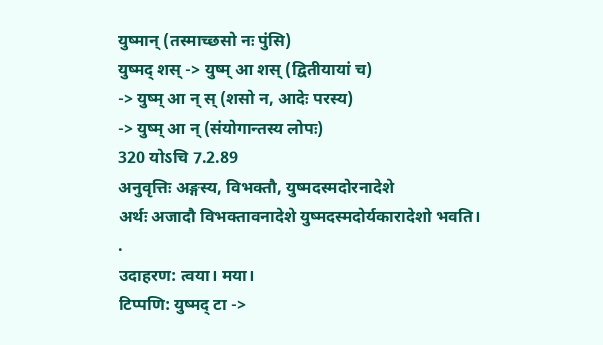युष्मान् (तस्माच्छसो नः पुंसि)
युष्मद् शस् -> युष्म् आ शस् (द्वितीयायां च)
-> युष्म् आ न् स् (शसो न, आदेः परस्य)
-> युष्म् आ न् (संयोगान्तस्य लोपः)
320 योऽचि 7.2.89
अनुवृत्तिः अङ्गस्य, विभक्तौ, युष्मदस्मदोरनादेशे
अर्थः अजादौ विभक्तावनादेशे युष्मदस्मदोर्यकारादेशो भवति।
.
उदाहरण: त्वया। मया।
टिप्पणि: युष्मद् टा ->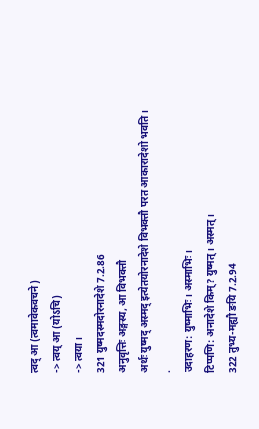त्वद् आ (त्वमावेकवचने)
-> त्वय् आ (योऽचि)
-> त्वया।
321 युष्मदस्मदोरनादेशे 7.2.86
अनुवृत्तिः अङ्गस्य, आ विभक्तौ
अर्थः युष्मद् अस्मद् इत्येतयोरनादेशे विभक्तौ परत आकारादेशो भवति।
.
उदाहरण: युष्माभिः। अस्माभिः।
टिप्पणि: अनादेशे किम्? युष्मत्। अस्मत्।
322 तुभ्य-मह्यौ ङयि 7.2.94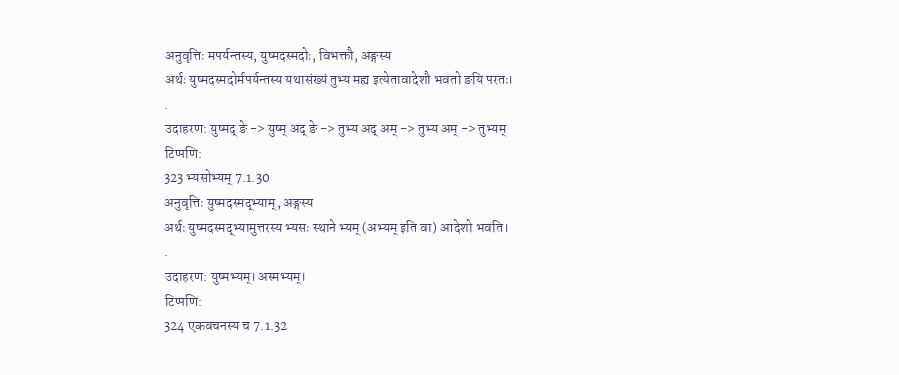अनुवृत्तिः मपर्यन्तस्य, युष्मदस्मदोः, विभक्तौ, अङ्गस्य
अर्थः युष्मदस्मदोर्मपर्यन्तस्य यथासंख्यं तुभ्य मह्य इत्येतावादेशौ भवतो ङयि परतः।
.
उदाहरण: युष्मद् ङे -> युष्म् अद् ङे -> तुभ्य अद् अम् -> तुभ्य अम् -> तुभ्यम्
टिप्पणि:
323 भ्यसोभ्यम् 7.1.30
अनुवृत्तिः युष्मदस्मद्भ्याम्, अङ्गस्य
अर्थः युष्मदस्मद्भ्यामुत्तरस्य भ्यसः स्थाने भ्यम् (अभ्यम् इति वा) आदेशो भवति।
.
उदाहरण: युष्मभ्यम्। अस्मभ्यम्।
टिप्पणि:
324 एकवचनस्य च 7.1.32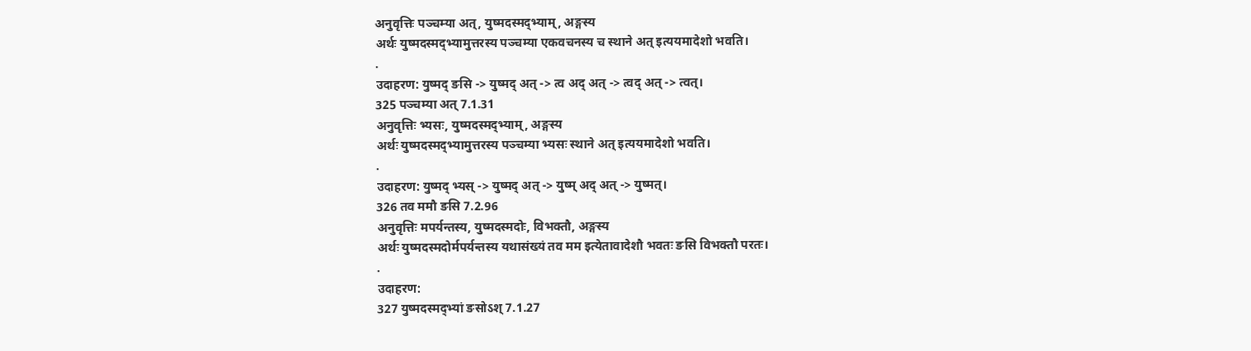अनुवृत्तिः पञ्चम्या अत्, युष्मदस्मद्भ्याम्, अङ्गस्य
अर्थः युष्मदस्मद्भ्यामुत्तरस्य पञ्चम्या एकवचनस्य च स्थाने अत् इत्ययमादेशो भवति।
.
उदाहरण: युष्मद् ङसि -> युष्मद् अत् -> त्व अद् अत् -> त्वद् अत् -> त्वत्।
325 पञ्चम्या अत् 7.1.31
अनुवृत्तिः भ्यसः, युष्मदस्मद्भ्याम्, अङ्गस्य
अर्थः युष्मदस्मद्भ्यामुत्तरस्य पञ्चम्या भ्यसः स्थाने अत् इत्ययमादेशो भवति।
.
उदाहरण: युष्मद् भ्यस् -> युष्मद् अत् -> युष्म् अद् अत् -> युष्मत्।
326 तव ममौ ङसि 7.2.96
अनुवृत्तिः मपर्यन्तस्य, युष्मदस्मदोः, विभक्तौ, अङ्गस्य
अर्थः युष्मदस्मदोर्मपर्यन्तस्य यथासंख्यं तव मम इत्येतावादेशौ भवतः ङसि विभक्तौ परतः।
.
उदाहरण:
327 युष्मदस्मद्भ्यां ङसोऽश् 7.1.27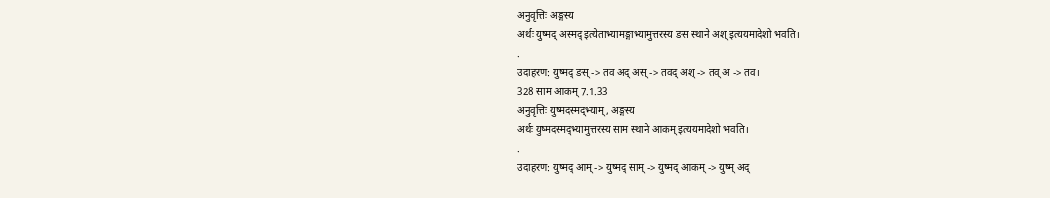अनुवृत्तिः अङ्गस्य
अर्थः युष्मद् अस्मद् इत्येताभ्यामङ्गाभ्यामुत्तरस्य ङस स्थाने अश् इत्ययमादेशो भवति।
.
उदाहरण: युष्मद् ङस् -> तव अद् अस् -> तवद् अश् -> तव् अ -> तव।
328 साम आकम् 7.1.33
अनुवृत्तिः युष्मदस्मद्भ्याम्, अङ्गस्य
अर्थः युष्मदस्मद्भ्यामुत्तरस्य साम स्थाने आकम् इत्ययमादेशो भवति।
.
उदाहरण: युष्मद् आम् -> युष्मद् साम् -> युष्मद् आकम् -> युष्म् अद्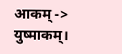आकम् -> युष्माकम्।